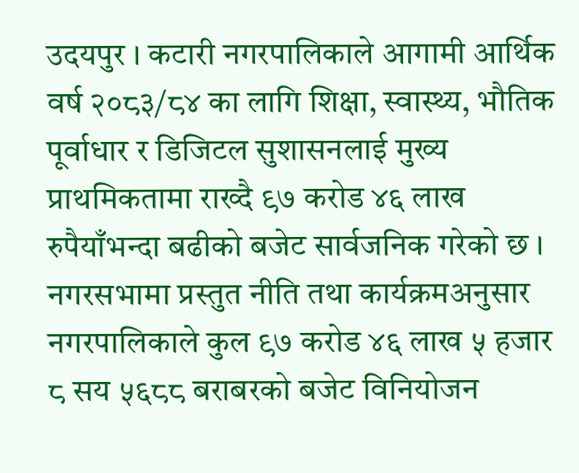उदयपुर । कटारी नगरपालिकाले आगामी आर्थिक वर्ष २०८३/८४ का लागि शिक्षा, स्वास्थ्य, भौतिक पूर्वाधार र डिजिटल सुशासनलाई मुख्य प्राथमिकतामा राख्दै ९७ करोड ४६ लाख रुपैयाँभन्दा बढीको बजेट सार्वजनिक गरेको छ ।
नगरसभामा प्रस्तुत नीति तथा कार्यक्रमअनुसार नगरपालिकाले कुल ९७ करोड ४६ लाख ५ हजार ८ सय ५६८८ बराबरको बजेट विनियोजन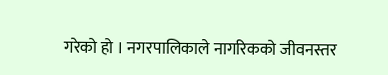गरेको हो । नगरपालिकाले नागरिकको जीवनस्तर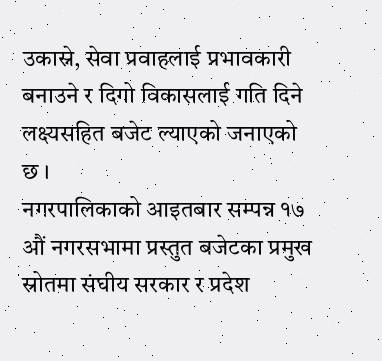उकास्ने, सेवा प्रवाहलाई प्रभावकारी बनाउने र दिगो विकासलाई गति दिने लक्ष्यसहित बजेट ल्याएको जनाएको छ ।
नगरपालिकाको आइतबार सम्पन्न १७ औं नगरसभामा प्रस्तुत बजेटका प्रमुख स्रोतमा संघीय सरकार र प्रदेश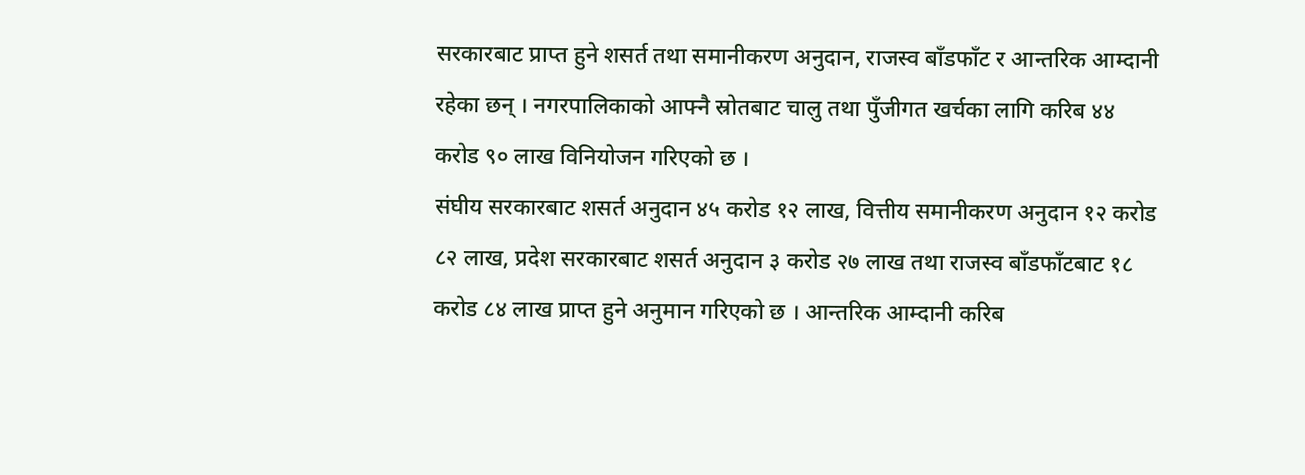सरकारबाट प्राप्त हुने शसर्त तथा समानीकरण अनुदान, राजस्व बाँडफाँट र आन्तरिक आम्दानी रहेका छन् । नगरपालिकाको आफ्नै स्रोतबाट चालु तथा पुँजीगत खर्चका लागि करिब ४४ करोड ९० लाख विनियोजन गरिएको छ ।
संघीय सरकारबाट शसर्त अनुदान ४५ करोड १२ लाख, वित्तीय समानीकरण अनुदान १२ करोड ८२ लाख, प्रदेश सरकारबाट शसर्त अनुदान ३ करोड २७ लाख तथा राजस्व बाँडफाँटबाट १८ करोड ८४ लाख प्राप्त हुने अनुमान गरिएको छ । आन्तरिक आम्दानी करिब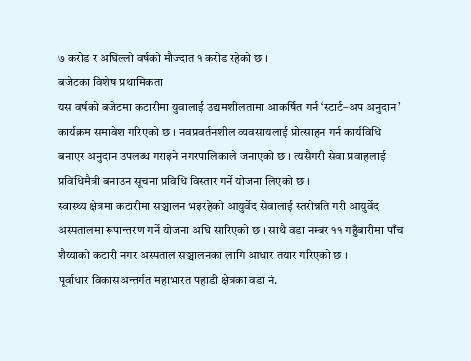७ करोड र अघिल्लो वर्षको मौज्दात १ करोड रहेको छ ।
बजेटका विशेष प्रथामिकता
यस वर्षको बजेटमा कटारीमा युवालाई उद्यमशीलतामा आकर्षित गर्न ‘स्टार्ट–अप अनुदान’ कार्यक्रम समावेश गरिएको छ । नवप्रवर्तनशील व्यवसायलाई प्रोत्साहन गर्न कार्यविधि बनाएर अनुदान उपलब्ध गराइने नगरपालिकाले जनाएको छ । त्यसैगरी सेवा प्रवाहलाई प्रविधिमैत्री बनाउन सूचना प्रविधि विस्तार गर्ने योजना लिएको छ ।
स्वास्थ्य क्षेत्रमा कटारीमा सञ्चालन भइरहेको आयुर्वेद सेवालाई स्तरोन्नति गरी आयुर्वेद अस्पतालमा रूपान्तरण गर्ने योजना अघि सारिएको छ । साथै वडा नम्बर ११ गहुँबारीमा पाँच शैय्याको कटारी नगर अस्पताल सञ्चालनका लागि आधार तयार गरिएको छ ।
पूर्वाधार विकासअन्तर्गत महाभारत पहाडी क्षेत्रका वडा नं.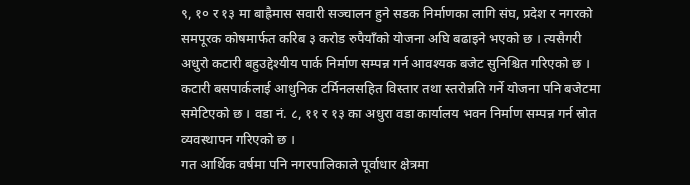९, १० र १३ मा बाह्रैमास सवारी सञ्चालन हुने सडक निर्माणका लागि संघ, प्रदेश र नगरको समपूरक कोषमार्फत करिब ३ करोड रुपैयाँको योजना अघि बढाइने भएको छ । त्यसैगरी अधुरो कटारी बहुउद्देश्यीय पार्क निर्माण सम्पन्न गर्न आवश्यक बजेट सुनिश्चित गरिएको छ । कटारी बसपार्कलाई आधुनिक टर्मिनलसहित विस्तार तथा स्तरोन्नति गर्ने योजना पनि बजेटमा समेटिएको छ । वडा नं. ८, ११ र १३ का अधुरा वडा कार्यालय भवन निर्माण सम्पन्न गर्न स्रोत व्यवस्थापन गरिएको छ ।
गत आर्थिक वर्षमा पनि नगरपालिकाले पूर्वाधार क्षेत्रमा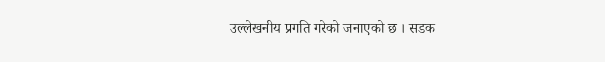उल्लेखनीय प्रगति गरेको जनाएको छ । सडक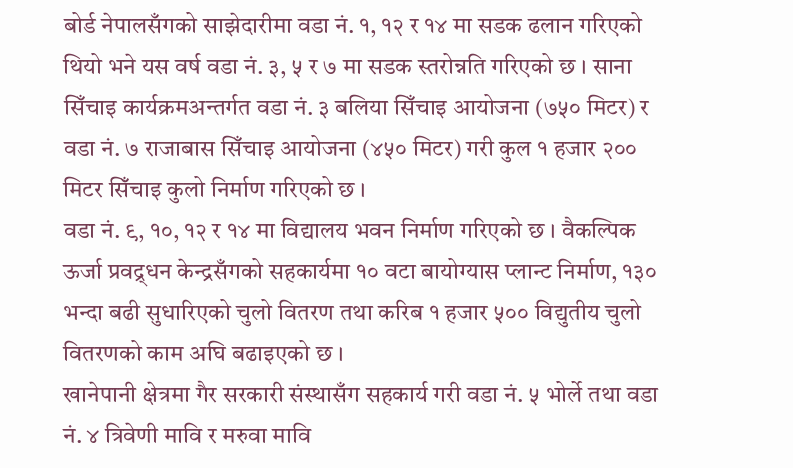बोर्ड नेपालसँगको साझेदारीमा वडा नं. १, १२ र १४ मा सडक ढलान गरिएको थियो भने यस वर्ष वडा नं. ३, ५ र ७ मा सडक स्तरोन्नति गरिएको छ । साना सिँचाइ कार्यक्रमअन्तर्गत वडा नं. ३ बलिया सिँचाइ आयोजना (७५० मिटर) र वडा नं. ७ राजाबास सिँचाइ आयोजना (४५० मिटर) गरी कुल १ हजार २०० मिटर सिँचाइ कुलो निर्माण गरिएको छ ।
वडा नं. ९, १०, १२ र १४ मा विद्यालय भवन निर्माण गरिएको छ । वैकल्पिक ऊर्जा प्रवद्र्धन केन्द्रसँगको सहकार्यमा १० वटा बायोग्यास प्लान्ट निर्माण, १३० भन्दा बढी सुधारिएको चुलो वितरण तथा करिब १ हजार ५०० विद्युतीय चुलो वितरणको काम अघि बढाइएको छ ।
खानेपानी क्षेत्रमा गैर सरकारी संस्थासँग सहकार्य गरी वडा नं. ५ भोर्ले तथा वडा नं. ४ त्रिवेणी मावि र मरुवा मावि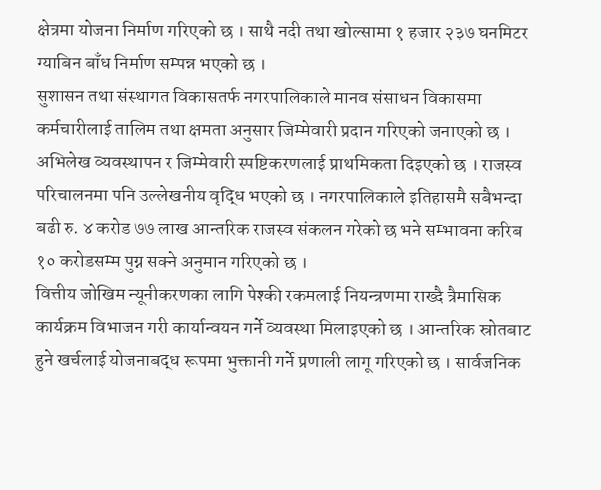क्षेत्रमा योजना निर्माण गरिएको छ । साथै नदी तथा खोल्सामा १ हजार २३७ घनमिटर ग्याबिन बाँध निर्माण सम्पन्न भएको छ ।
सुशासन तथा संस्थागत विकासतर्फ नगरपालिकाले मानव संसाधन विकासमा कर्मचारीलाई तालिम तथा क्षमता अनुसार जिम्मेवारी प्रदान गरिएको जनाएको छ । अभिलेख व्यवस्थापन र जिम्मेवारी स्पष्टिकरणलाई प्राथमिकता दिइएको छ । राजस्व परिचालनमा पनि उल्लेखनीय वृद्धि भएको छ । नगरपालिकाले इतिहासमै सबैभन्दा बढी रु. ४ करोड ७७ लाख आन्तरिक राजस्व संकलन गरेको छ भने सम्भावना करिब १० करोडसम्म पुग्न सक्ने अनुमान गरिएको छ ।
वित्तीय जोखिम न्यूनीकरणका लागि पेश्की रकमलाई नियन्त्रणमा राख्दै त्रैमासिक कार्यक्रम विभाजन गरी कार्यान्वयन गर्ने व्यवस्था मिलाइएको छ । आन्तरिक स्रोतबाट हुने खर्चलाई योजनाबद्ध रूपमा भुक्तानी गर्ने प्रणाली लागू गरिएको छ । सार्वजनिक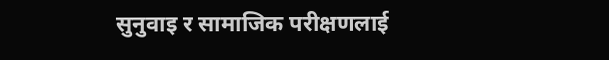सुनुवाइ र सामाजिक परीक्षणलाई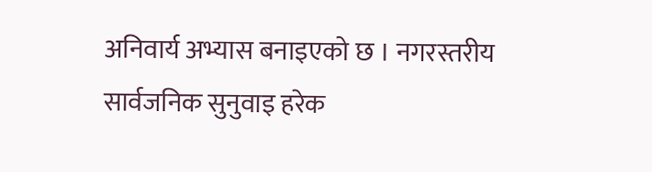अनिवार्य अभ्यास बनाइएको छ । नगरस्तरीय सार्वजनिक सुनुवाइ हरेक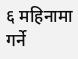६ महिनामा गर्ने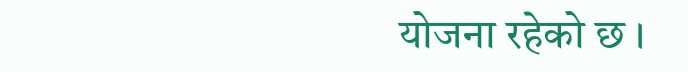योजना रहेको छ ।